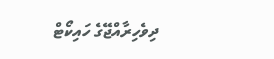ދިވެހިރާއްޖޭގެ ހައިކޯޓް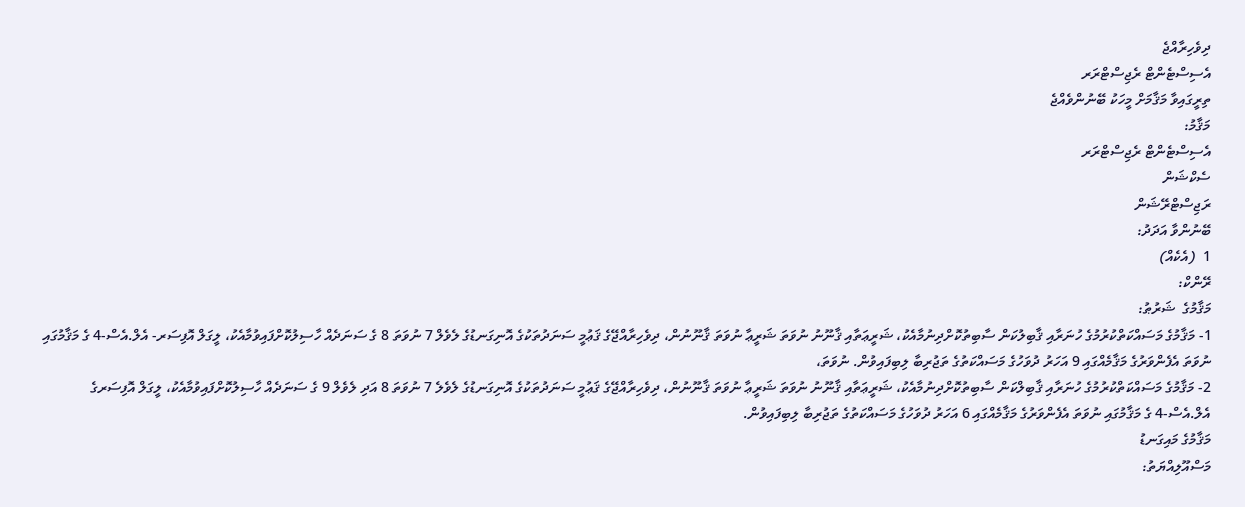ދިވެހިރާއްޖެ
އެސިސްޓެންޓް ރެޖިސްޓްރަރ
ތިރީގައިވާ މަޤާމަށް މީހަކު ބޭނުންވެއްޖެ
މަޤާމު:
އެސިސްޓެންޓް ރެޖިސްޓްރަރ
ސެކްޝަން
ރަޖިސްޓްރޭޝަން
ބޭނުންވާ އަދަދު:
1  (އެކެއް)
ރޭންކް:
މަޤާމުގެ  ޝަރުޠު:
1- މަޤާމުގެ މަސައްކަތްކުރުމުގެ ހުނަރާއި ޤާބިލުކަން ސާބިތުކޮށްދިނުމާއެކު، ޝަރީޢަތާއި ޤާނޫނު ނުވަތަ ޝަރީޢާ ނުވަތަ ޤާނޫނުން، ދިވެހިރާއްޖޭގެ ޤަޢުމީ ސަނަދުތަކުގެ އޮނިގަނޑުގެ ލެވެލް 7 ނުވަތަ 8 ގެ ސަނަދެއް ހާސިލުކޮށްފައިވުމާއެކު، ލީގަލް އޮފިސަރ- އެލް.އެސް-4 ގެ މަޤާމުގައި ނުވަތަ އެފެންވަރުގެ މަޤާމެއްގައި 9 އަހަރު ދުވަހުގެ މަސައްކަތުގެ ތަޖުރިބާ ލިބިފައިވުން. ނުވަތަ،
2- މަޤާމުގެ މަސައްކަތްކުރުމުގެ ހުނަރާއި ޤާބިލްކަން ސާބިތުކޮށްދިނުމާއެކު، ޝަރީޢަތާއި ޤާނޫނު ނުވަތަ ޝަރީޢާ ނުވަތަ ޤާނޫނުން، ދިވެހިރާއްޖޭގެ ޤަޢުމީ ސަނަދުތަކުގެ އޮނިގަނޑުގެ ލެވެލެ 7 ނުވަތަ 8 އަދި ލެވެލް 9 ގެ ސަނަދެއް ހާސިލުކޮށްފައިވުމާއެކު، ލީގަލް އޮފިސަރގެ އެލް.އެސް-4 ގެ މަޤާމުގައި ނުވަތަ އެފެންވަރުގެ މަޤާމެއްގައި 6 އަހަރު ދުވަހުގެ މަސައްކަތުގެ ތަޖުރިބާ ލިބިފައިވުން.
މަޤާމުގެ މައިގަނޑު
މަސްއޫލިއްޔަތު: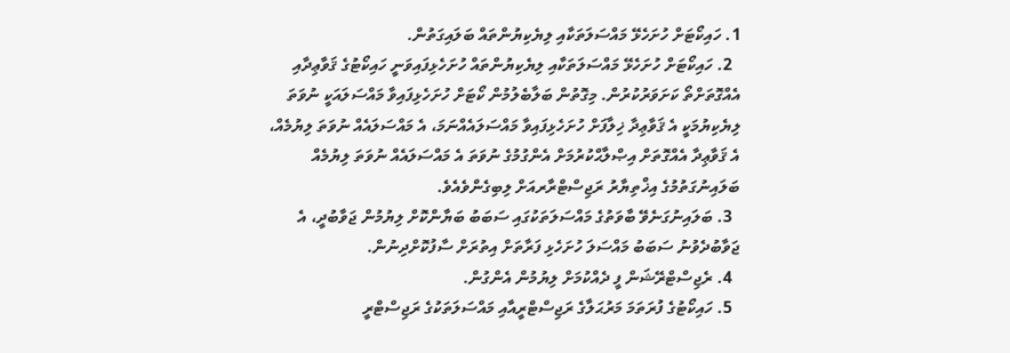1. ހައިކޯޓަށް ހުށަހެޅޭ މައްސަލަތަކާއި ލިޔެކިޔުންތައް ބަލައިގަތުން.
  2. ހައިކޯޓަށް ހުށަހެޅޭ މައްސަލަތަކާއި ލިޔެކިޔުންތައް ހުށަހެޅިފައިވަނީ ހައިކޯޓުގެ ޤަވާޢިދާއި އެއްގޮތަށްތޯ ކަށަވަރުކުރުން. މިގޮތުން ބަލާބެލުމުން ކޯޓަށް ހުށަހެޅިފައިވާ މައްސަލައަކީ ނުވަތަ ލިޔެކިޔުމަކީ އެ ޤަވާޢިދާ ޚިލާފަށް ހުށަހެޅިފައިވާ މައްސަލައެއްނަމަ، އެ މައްސަލައެއް ނުވަތަ ލިޔުމެއް، އެ ޤަވާޢިދާ އެއްގޮތަށް އިޞްލާޙްކުރުމަށް އެންގުމުގެ ނުވަތަ އެ މައްސަލައެއް ނުވަތަ ލިޔުމެއް ބަލައިނުގަތުމުގެ އިޚްތިޔާރު ރަޖިސްޓްރާރއަށް ލިބިގެންވެއެވެ.
  3. ބަލައިނުގަނެވޭ ބާވަތުގެ މައްސަލަތަކުގައި ސަބަބު ބަޔާންކޮށް ލިޔުމުން ޖަވާބުދީ، އެ ޖަވާބުދެވުނު ސަބަބު މައްސަލަ ހުށަހެޅި ފަރާތަށް އިތުރަށް ސާފުކޮށްދިނުން.
  4. ރެޖިސްޓްރޭޝަން ފީ ދެއްކުމަށް ލިޔުމުން އެންގުން.
  5. ހައިކޯޓުގެ ފުރަތަމަ މަރުޙަލާގެ ރަޖިސްޓްރީއާއި މައްސަލަތަކުގެ ރަޖިސްޓްރީ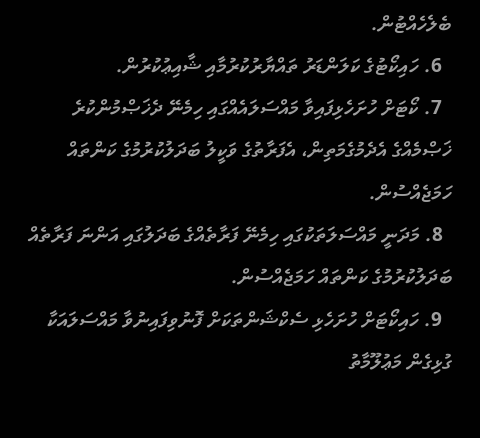ބެލެހެއްޓުން.
  6. ހައިކޯޓުގެ ކަލަންޑަރު ތައްޔާރުކުރުމާއި ޝާއިޢުކުރުން.
  7. ކޯޓަށް ހުށަހެޅިފައިވާ މައްސަލައެއްގައި ހިމެނޭ ދެޚަޞްމުންކުރެ ޚަޞްމެއްގެ އެދެމުގެމަތިން، އެފަރާތުގެ ވަކީލު ބަދަލުކުރުމުގެ ކަންތައް ހަމަޖެއްސުން.
  8. މަދަނީ މައްސަލަތަކުގައި ހިމެނޭ ފަރާތެއްގެ ބަދަލުގައި އަންނަ ފަރާތެއް ބަދަލުކުރުމުގެ ކަންތައް ހަމަޖެއްސުން.
  9. ހައިކޯޓަށް ހުށަހެޅި ސެކްޝަންތަކަށް ފޮނުވިފައިނުވާ މައްސަލައަކާ ގުޅިގެން މަޢުލޫމާތު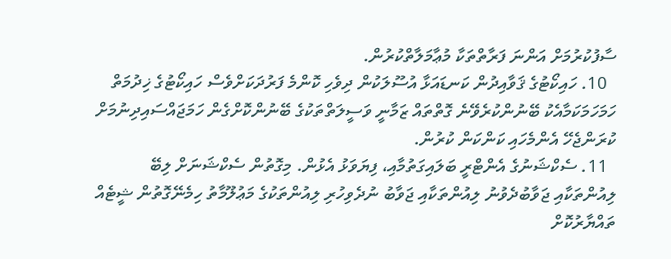ސާފުކުރުމަށް އަންނަ ފަރާތްތަކާ މުޢާމަލާތްކުރުން.
  10. ހައިކޯޓުގެ ޤަވާއިދުން ކަނޑައަޅާ އުސޫލަކުން ދިވެހި ކޮންމެ ފަރުދަކަށްވެސް ހައިކޯޓުގެ ޚިދުމަތް ހަމަހަމަކަމާއެކު ބޭނުންކުރެވޭނެ ގޮތްތައް ޒަމާނީ ވަސީލަތްތަކުގެ ބޭނުންކޮށްގެން ހަމަޖައްސައިދިނުމަށް ކުރަންޖެހޭ އެންމެހައި ކަންކަން ކުރުން.
  11. ސެކްޝަނުގެ އެންޓްރީ ބަލައިގަތުމާއި، ފިޔަވަޅު އެޅުން. މިގޮތުން ސެކްޝަނަށް ލިބޭ ލިއުންތަކާއި ޖަވާބުދެވުނު ލިއުންތަކާއި ޖަވާބު ނުދެވިހުރި ލިއުންތަކުގެ މަޢުލޫމާތު ހިމެނޭގޮތުން ޝީޓެއް ތައްޔާރުކޮށް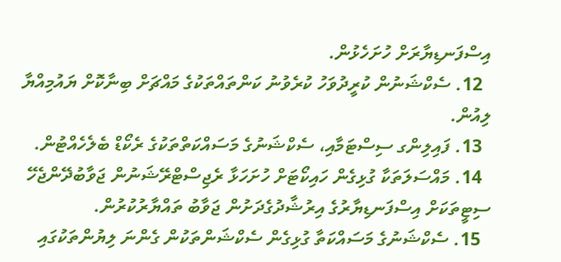އިސްފަނޑިޔާރަށް ހުށަހެޅުން.
  12. ސެކްޝަނުން ކުރީދުވަހު ކުރެވުނު ކަންތައްތަކުގެ މައްޗަށް ބިނާކޮށް ޔައުމިއްޔާ ލިއުން.
  13. ފައިލިންގ ސިސްޓަމާއި، ސެކްޝަނުގެ މަސައްކަތްތަކުގެ ރެކޯޑް ބެލެހެއްޓުން.
  14. މައްސަލަތަކާ ގުޅިގެން ހައިކޯޓަށް ހުށަހަޅާ ރެޖިސްޓްރޭޝަނުން ޖަވާބުދޭންޖެހޭ ސިޓީތަކަށް އިސްފަނޑިޔާރުގެ އިރުޝާދުގެދަށުން ޖަވާބު ތައްޔާރުކުރުން.
  15. ސެކްޝަނުގެ މަސައްކަތާ ގުޅިގެން ސެކްޝަންތަކުން ގެންނަ ލިޔުންތަކުގައި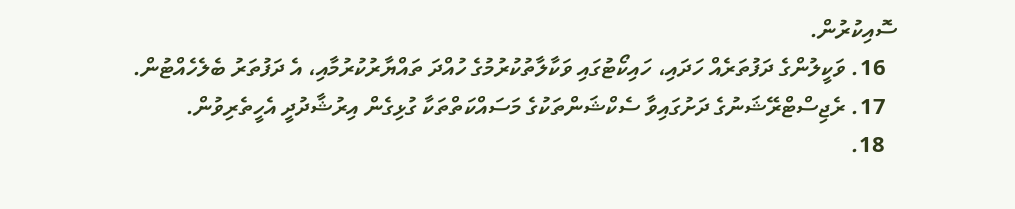ސޮއިކުރުން.
  16. ވަކީލުންގެ ދަފުތަރެއް ހަދައި، ހައިކޯޓުގައި ވަކާލާތުކުރުމުގެ ހުއްދަ ތައްޔާރުކުރުމާއި، އެ ދަފުތަރު ބެލެހެއްޓުން.
  17. ރެޖިސްޓްރޭޝަނުގެ ދަށުގައިވާ ސެކްޝަންތަކުގެ މަސައްކަތްތަކާ ގުޅިގެން އިރުޝާދުދީ އެހީތެރިވުން.
  18.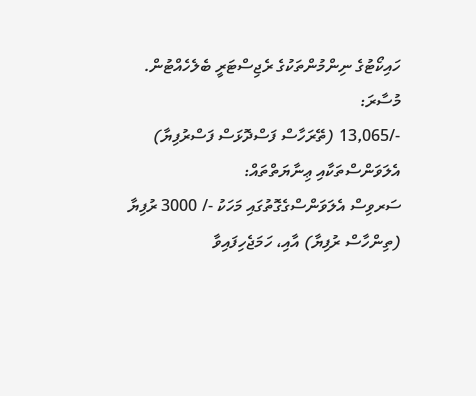ހައިކޯޓުގެ ނިންމުންތަކުގެ ރެޖިސްޓަރީ ބެލެހެއްޓުން.
މުސާރަ:
-/13,065 (ތޭރަހާސް ފަސްދޮޅަސް ފަސްރުފިޔާ)
އެލަވަންސްތަކާއި ޢިނާޔަތްތައް:
ސަރވިސް އެލަވަންސްގެގޮތުގައި މަހަކު -/ 3000 ރުފިޔާ (ތިންހާސް ރުފިޔާ) އާއި، ހަމަޖެހިފައިވާ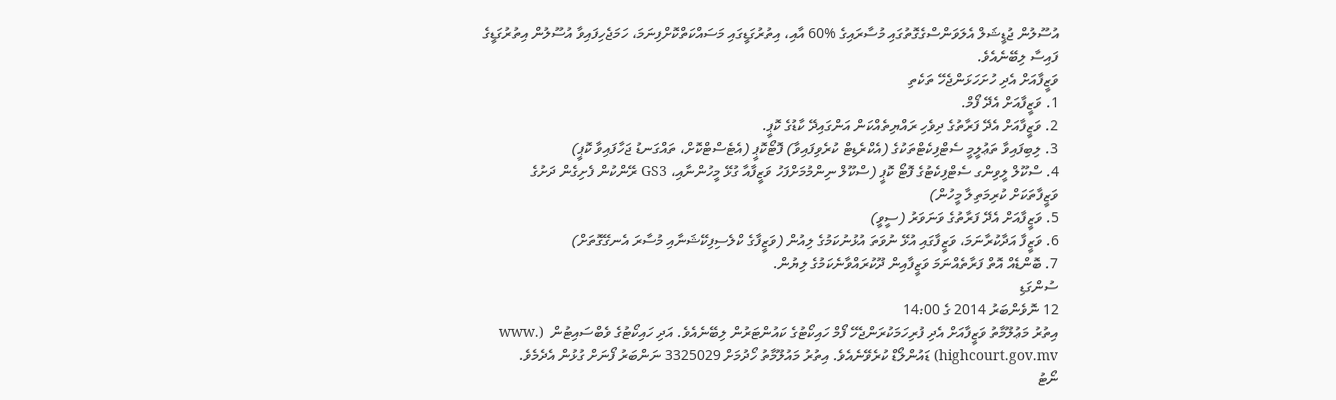އުސޫލުން ޖުޑީޝަލް އެލަވަންސްގެގޮތުގައި މުސާރައިގެ %60 އާއި، އިތުރުގަޑީގައި މަސައްކަތްކޮށްފިނަމަ، ހަމަޖެހިފައިވާ އުސޫލުން އިތުރުގަޑީގެ ފައިސާ ލިބޭނެއެވެ.
ވަޒީފާއަށް އެދި ހުށަހަޅަންޖެހޭ ތަކެތި
1. ވަޒީފާއަށް އެދޭ ފޯމް.
2. ވަޒީފާއަށް އެދޭ ފަރާތުގެ ދިވެހި ރައްޔިތެއްކަން އަންގައިދޭ ކާޑުގެ ކޮޕީ.
3. ލިބިފައިވާ ތަޢުލީމީ ސެޓްފިކެޓްތަކުގެ (އެކްރެޑިޓް ކުރެވިފައިވާ) ފޮޓޯކޮޕީ (އެޓެސްޓްކޮށް، ތައްގަނޑު ޖަހާފައިވާ ކޮޕީ)
4. ސްކޫލް ލީވިންގ ސެޓްފިކެޓުގެ ފޮޓޯ ކޮޕީ (ސްކޫލް ނިންމުމަށްފަހު ވަޒީފާއާ ގުޅޭ މީހުންނާއި، GS3 ރޭންކުން ފެށިގެން ދަށުގެ ވަޒީފާތަކަށް ކުރިމަތިލާ މީހުން)
5. ވަޒީފާއަށް އެދޭ ފަރާތުގެ ވަނަވަރު (ސީވީ)
6. ވަޒީފާ އަދާކުރާނަމަ، ވަޒީފާގައި އުޅޭ ނުވަތަ އުޅުނުކަމުގެ ލިއުން (ވަޒީފާގެ ކްލެސިފިކޭޝަނާއި މުސާރަ އެނގޭގޮތަށް)
7. ބޮންޑެއް އޮތް ފަރާތެއްނަމަ ވަޒީފާއިން ދޫކުރައްވާނެކަމުގެ ލިޔުން.
ސުންގަޑި
12 ނޮވެންބަރު 2014 ގެ 14:00
އިތުރު މަޢުލޫމާތު ވަޒީފާއަށް އެދި ފުރިހަމަކުރަންޖެހޭ ފޯމް ހައިކޯޓުގެ ކައުންޓަރުން ލިބޭނެއެވެ. އަދި ހައިކޯޓުގެ ވެބްސައިޓުން  (www. highcourt.gov.mv) ޑައުންލޯޑް ކުރެވޭނެއެވެ. އިތުރު މައުލޫމާތު ހޯދުމަށް 3325029 ނަންބަރު ފޯނަށް ގުޅުން އެދެމެވެ.
ނޯޓު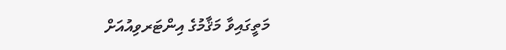މަތީގައިވާ މަޤާމުގެ އިންޓަރވިއުއަށް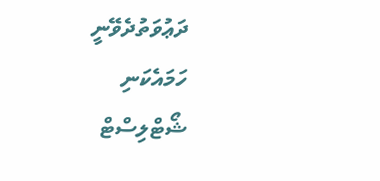ދަޢުވަތުދެވޭނީ ހަމައެކަނި ޝޯޓްލިސްޓް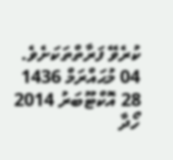ކުރެވޭ ފަރާތްތަކަށެވެ.
04 މުޙައްރަމް 1436
28 އޮކްޓޫބަރު 2014
ހޯދާ